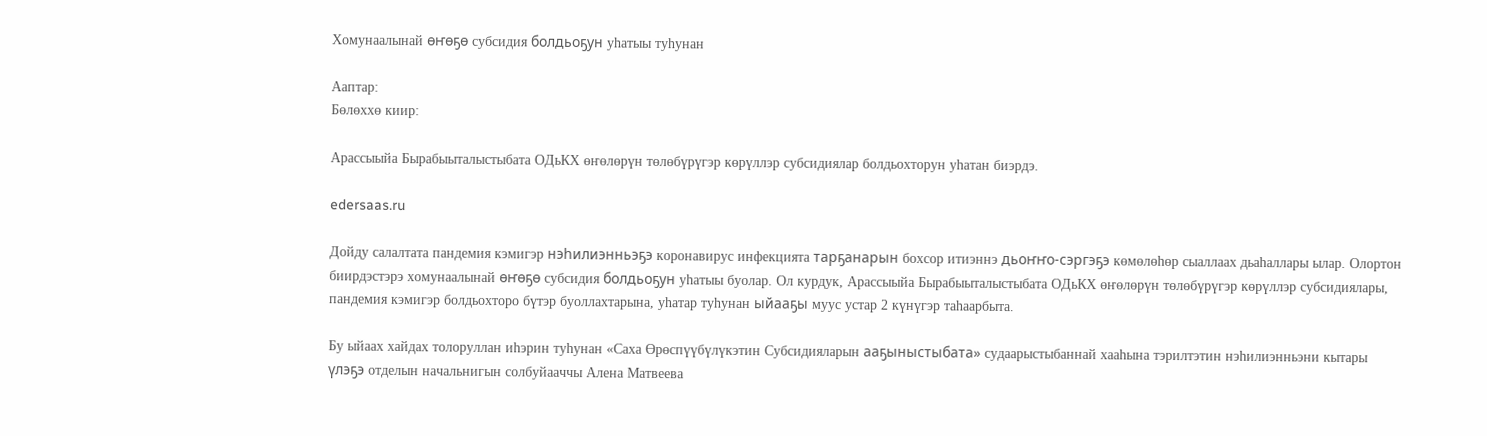Хомунаалынай өҥөҕө субсидия болдьоҕун уһатыы туһунан

Ааптар:
Бөлөххө киир:

Арассыыйа Бырабыыталыстыбата ОДьКХ өҥөлөрүн төлөбүрүгэр көрүллэр субсидиялар болдьохторун уһатан биэрдэ.

edersaas.ru

Дойду салалтата пандемия кэмигэр нэһилиэнньэҕэ коронавирус инфекцията тарҕанарын бохсор итиэннэ дьоҥҥо-сэргэҕэ көмөлөһөр сыаллаах дьаһаллары ылар. Олортон биирдэстэрэ хомунаалынай өҥөҕө субсидия болдьоҕун уһатыы буолар. Ол курдук, Арассыыйа Бырабыыталыстыбата ОДьКХ өҥөлөрүн төлөбүрүгэр көрүллэр субсидиялары, пандемия кэмигэр болдьохторо бүтэр буоллахтарына, уһатар туһунан ыйааҕы муус устар 2 күнүгэр таһаарбыта.

Бу ыйаах хайдах толоруллан иһэрин туһунан «Саха Өрөспүүбүлүкэтин Субсидияларын ааҕыныстыбата» судаарыстыбаннай хааһына тэрилтэтин нэһилиэнньэни кытары үлэҕэ отделын начальнигын солбуйааччы Алена Матвеева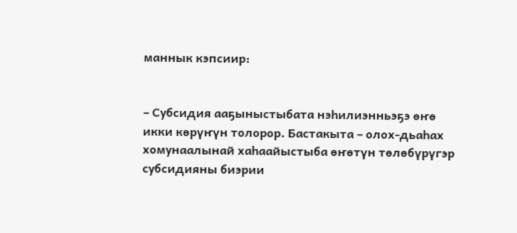маннык кэпсиир:


– Субсидия ааҕыныстыбата нэһилиэнньэҕэ өҥө икки көрүҥүн толорор. Бастакыта – олох-дьаһах хомунаалынай хаһаайыстыба өҥөтүн төлөбүрүгэр субсидияны биэрии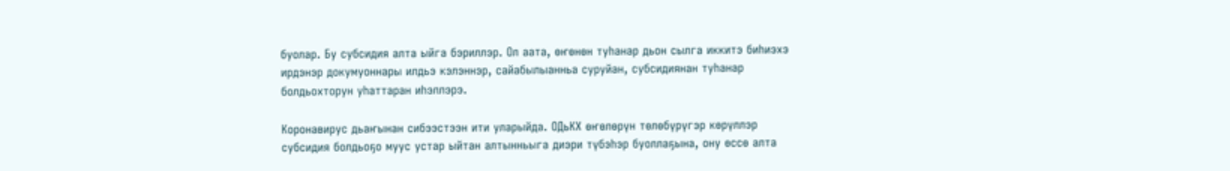буолар. Бу субсидия алта ыйга бэриллэр. Ол аата, өҥөнөн туһанар дьон сылга иккитэ биһиэхэ ирдэнэр докумуоннары илдьэ кэлэннэр, сайабылыанньа суруйан, субсидиянан туһанар болдьохторун уһаттаран иһэллэрэ.

Коронавирус дьаҥынан сибээстээн ити уларыйда. ОДьКХ өҥөлөрүн төлөбүрүгэр көрүллэр субсидия болдьоҕо муус устар ыйтан алтынньыга диэри түбэhэр буоллаҕына, ону өссө алта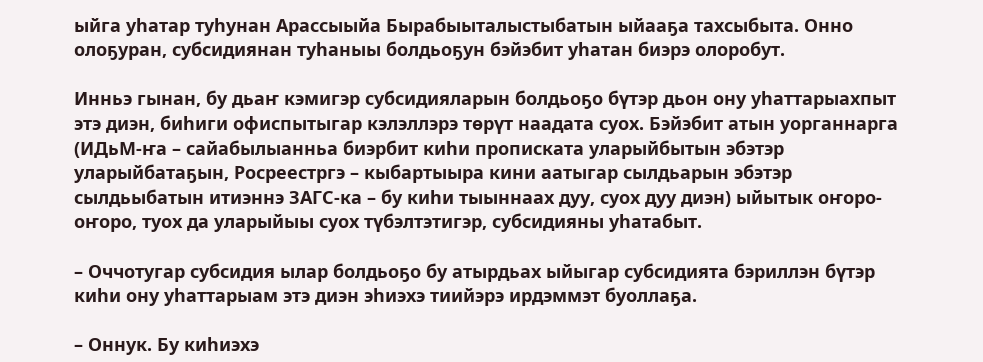ыйга уһатар туһунан Арассыыйа Бырабыыталыстыбатын ыйааҕа тахсыбыта. Онно олоҕуран, субсидиянан туһаныы болдьоҕун бэйэбит уһатан биэрэ олоробут.

Инньэ гынан, бу дьаҥ кэмигэр субсидияларын болдьоҕо бүтэр дьон ону уһаттарыахпыт этэ диэн, биһиги офиспытыгар кэлэллэрэ төрүт наадата суох. Бэйэбит атын уорганнарга (ИДьМ-ҥа – сайабылыанньа биэрбит киhи прописката уларыйбытын эбэтэр уларыйбатаҕын, Росреестргэ – кыбартыыра кини аатыгар сылдьарын эбэтэр сылдьыбатын итиэннэ ЗАГС-ка – бу киhи тыыннаах дуу, суох дуу диэн) ыйытык оҥоро-оҥоро, туох да уларыйыы суох түбэлтэтигэр, субсидияны уһатабыт.

– Оччотугар субсидия ылар болдьоҕо бу атырдьах ыйыгар субсидията бэриллэн бүтэр киһи ону уһаттарыам этэ диэн эһиэхэ тиийэрэ ирдэммэт буоллаҕа.

– Оннук. Бу киhиэхэ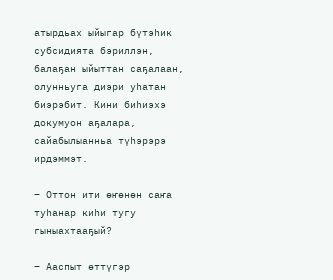атырдьах ыйыгар бүтэhик субсидията бэриллэн, балаҕан ыйыттан саҕалаан, олунньуга диэри уһатан биэрэбит. Кини биһиэхэ докумуон аҕалара, сайабылыанньа түһэрэрэ ирдэммэт.

– Оттон ити өҥөнөн саҥа туһанар киһи тугу гыныахтааҕый?

– Ааспыт өттүгэр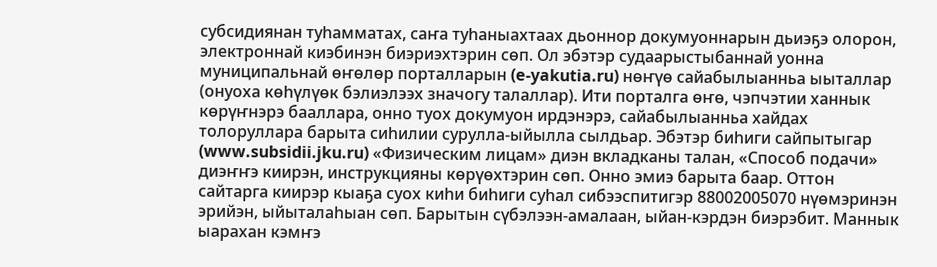субсидиянан туһамматах, саҥа туһаныахтаах дьоннор докумуоннарын дьиэҕэ олорон, электроннай киэбинэн биэриэхтэрин сөп. Ол эбэтэр судаарыстыбаннай уонна муниципальнай өҥөлөр порталларын (e-yakutia.ru) нөҥүө сайабылыанньа ыыталлар (онуоха көһүлүөк бэлиэлээх значогу талаллар). Ити порталга өҥө, чэпчэтии ханнык көрүҥнэрэ бааллара, онно туох докумуон ирдэнэрэ, сайабылыанньа хайдах толоруллара барыта сиһилии сурулла-ыйылла сылдьар. Эбэтэр биһиги сайпытыгар (www.subsidii.jku.ru) «Физическим лицам» диэн вкладканы талан, «Способ подачи» диэҥҥэ киирэн, инструкцияны көрүөхтэрин сөп. Онно эмиэ барыта баар. Оттон сайтарга киирэр кыаҕа суох киһи биһиги суһал сибээспитигэр 88002005070 нүөмэринэн эрийэн, ыйыталаһыан сөп. Барытын сүбэлээн-амалаан, ыйан-кэрдэн биэрэбит. Маннык ыарахан кэмҥэ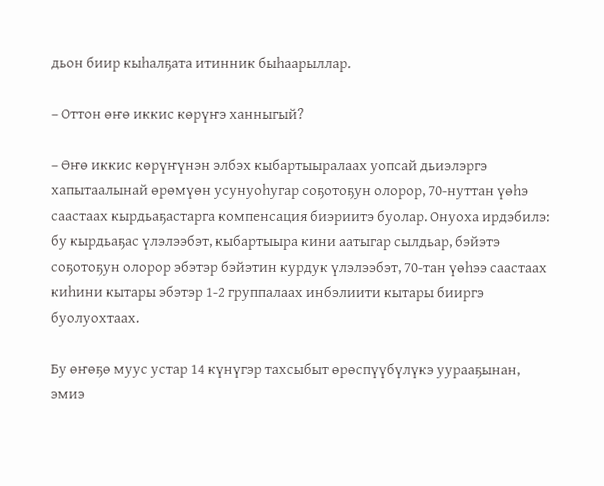дьон биир кыһалҕата итинник быһаарыллар.

– Оттон өҥө иккис көрүҥэ ханныгый?

– Өҥө иккис көрүҥүнэн элбэх кыбартыыралаах уопсай дьиэлэргэ хапытаалынай өрөмүөн усунуоһугар соҕотоҕун олорор, 70-нуттан үөһэ саастаах кырдьаҕастарга компенсация биэриитэ буолар. Онуоха ирдэбилэ: бу кырдьаҕас үлэлээбэт, кыбартыыра кини аатыгар сылдьар, бэйэтэ соҕотоҕун олорор эбэтэр бэйэтин курдук үлэлээбэт, 70-тан үөһээ саастаах киhини кытары эбэтэр 1-2 группалаах инбэлиити кытары бииргэ буолуохтаах.

Бу өҥөҕө муус устар 14 күнүгэр тахсыбыт өрөспүүбүлүкэ уурааҕынан, эмиэ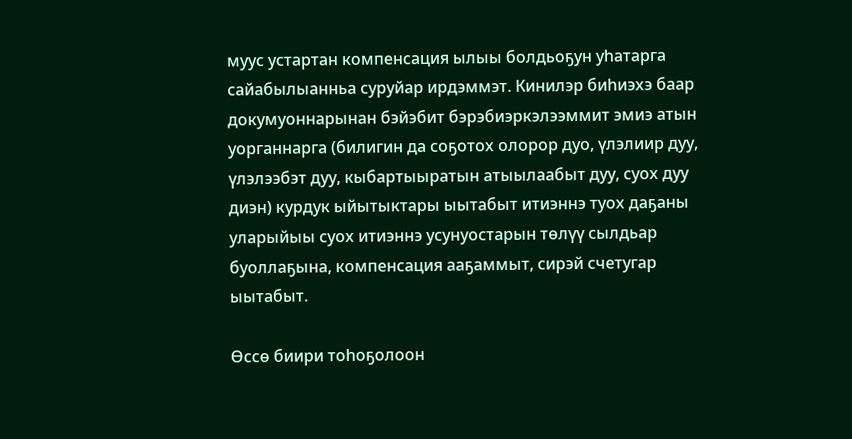муус устартан компенсация ылыы болдьоҕун уһатарга сайабылыанньа суруйар ирдэммэт. Кинилэр биһиэхэ баар докумуоннарынан бэйэбит бэрэбиэркэлээммит эмиэ атын уорганнарга (билигин да соҕотох олорор дуо, үлэлиир дуу, үлэлээбэт дуу, кыбартыыратын атыылаабыт дуу, суох дуу диэн) курдук ыйытыктары ыытабыт итиэннэ туох даҕаны уларыйыы суох итиэннэ усунуостарын төлүү сылдьар буоллаҕына, компенсация ааҕаммыт, сирэй счетугар ыытабыт.

Өссө биири тоһоҕолоон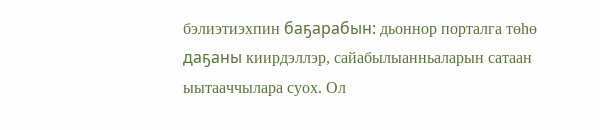бэлиэтиэхпин баҕарабын: дьоннор порталга төһө даҕаны киирдэллэр, сайабылыанньаларын сатаан ыытааччылара суох. Ол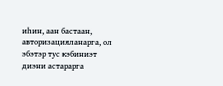иһин, аан бастаан, авторизацияланарга, ол эбэтэр тус кэбиниэт диэни астарарга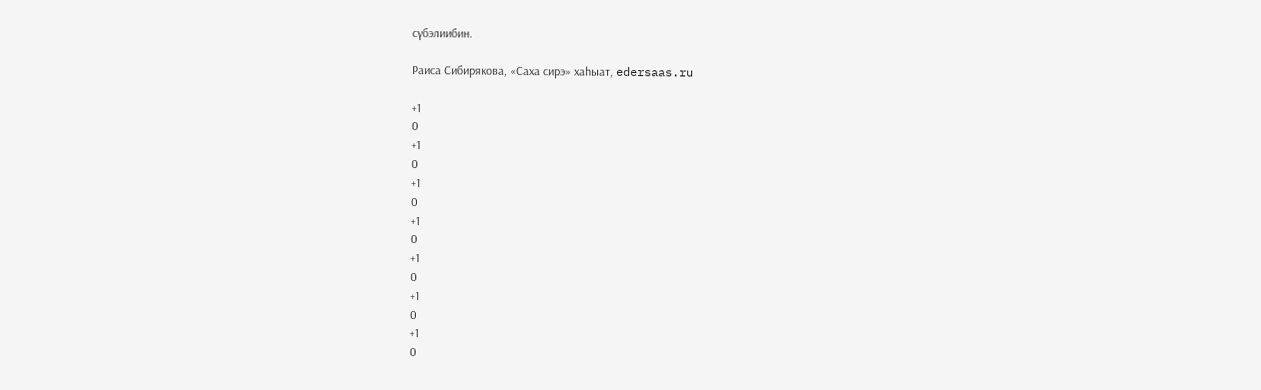сүбэлиибин.

Раиса Сибирякова, «Саха сирэ» хаһыат, edersaas.ru

+1
0
+1
0
+1
0
+1
0
+1
0
+1
0
+1
0